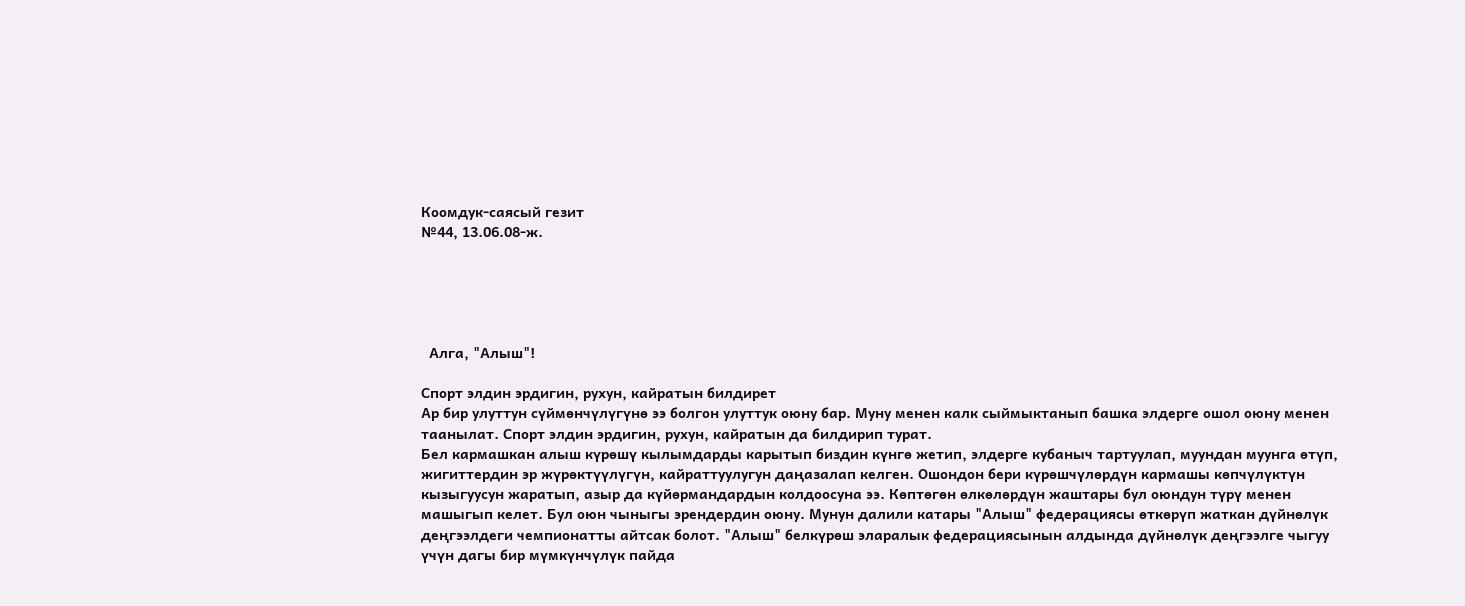Коомдук-саясый гезит
№44, 13.06.08-ж.





  Алга, "Алыш"!

Спорт элдин эрдигин, рухун, кайратын билдирет
Ар бир улуттун сүймөнчүлүгүнө ээ болгон улуттук оюну бар. Муну менен калк сыймыктанып башка элдерге ошол оюну менен таанылат. Спорт элдин эрдигин, рухун, кайратын да билдирип турат.
Бел кармашкан алыш күрөшү кылымдарды карытып биздин күнгө жетип, элдерге кубаныч тартуулап, муундан муунга өтүп, жигиттердин эр жүрөктүүлүгүн, кайраттуулугун даңазалап келген. Ошондон бери күрөшчүлөрдүн кармашы көпчүлүктүн кызыгуусун жаратып, азыр да күйөрмандардын колдоосуна ээ. Көптөгөн өлкөлөрдүн жаштары бул оюндун түрү менен машыгып келет. Бул оюн чыныгы эрендердин оюну. Мунун далили катары "Алыш" федерациясы өткөрүп жаткан дүйнөлүк деңгээлдеги чемпионатты айтсак болот. "Алыш" белкүрөш эларалык федерациясынын алдында дүйнөлүк деңгээлге чыгуу үчүн дагы бир мүмкүнчүлүк пайда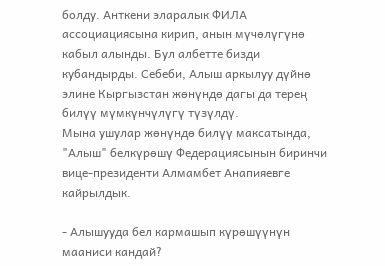болду. Анткени эларалык ФИЛА ассоциациясына кирип, анын мүчөлүгүнө кабыл алынды. Бул албетте бизди кубандырды. Себеби, Алыш аркылуу дүйнө элине Кыргызстан жөнүндө дагы да терең билүү мүмкүнчүлүгү түзүлдү.
Мына ушулар жөнүндө билүү максатында, "Алыш" белкүрөшү Федерациясынын биринчи вице-президенти Алмамбет Анапияевге кайрылдык.

- Алышууда бел кармашып күрөшүүнүн мааниси кандай?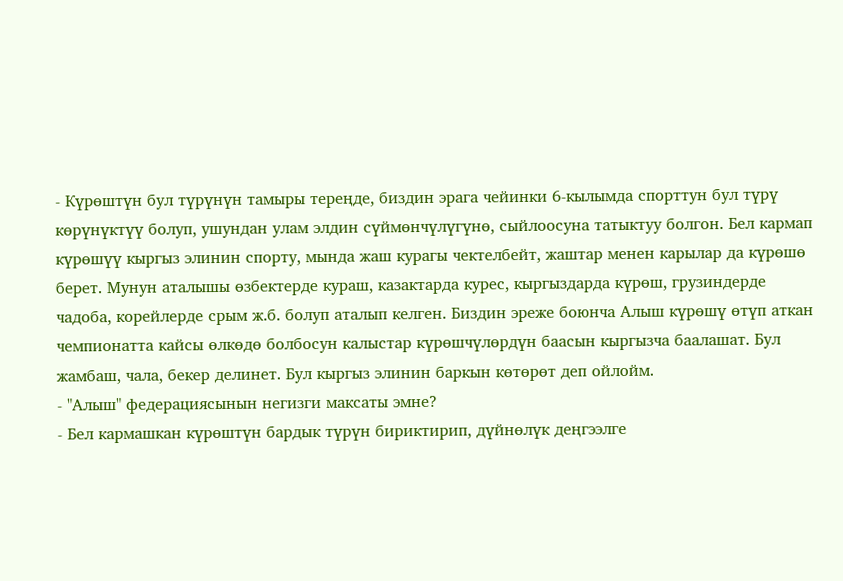- Күрөштүн бул түрүнүн тамыры тереңде, биздин эрага чейинки 6-кылымда спорттун бул түрү көрүнүктүү болуп, ушундан улам элдин сүймөнчүлүгүнө, сыйлоосуна татыктуу болгон. Бел кармап күрөшүү кыргыз элинин спорту, мында жаш курагы чектелбейт, жаштар менен карылар да күрөшө берет. Мунун аталышы өзбектерде кураш, казактарда курес, кыргыздарда күрөш, грузиндерде чадоба, корейлерде срым ж.б. болуп аталып келген. Биздин эреже боюнча Алыш күрөшү өтүп аткан чемпионатта кайсы өлкөдө болбосун калыстар күрөшчүлөрдүн баасын кыргызча баалашат. Бул жамбаш, чала, бекер делинет. Бул кыргыз элинин баркын көтөрөт деп ойлойм.
- "Алыш" федерациясынын негизги максаты эмне?
- Бел кармашкан күрөштүн бардык түрүн бириктирип, дүйнөлүк деңгээлге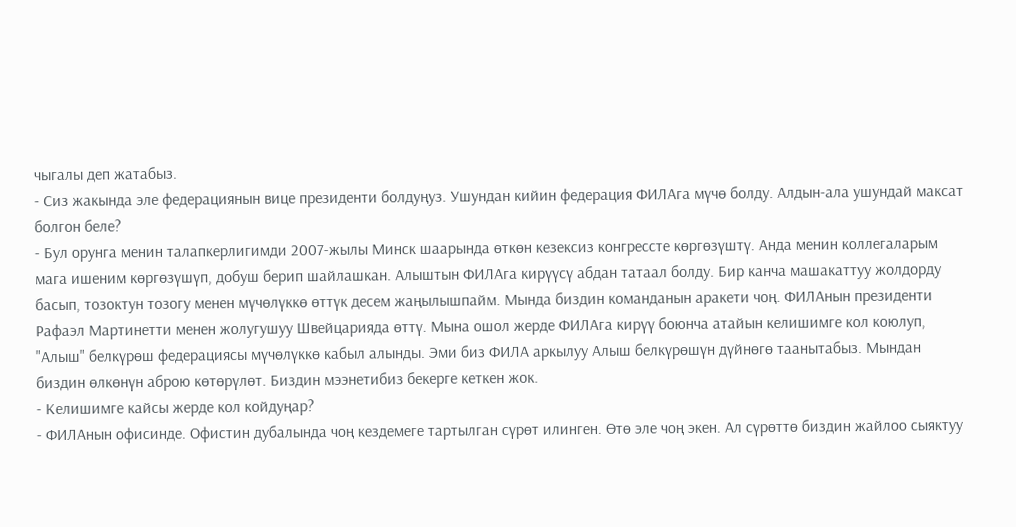чыгалы деп жатабыз.
- Сиз жакында эле федерациянын вице президенти болдуңуз. Ушундан кийин федерация ФИЛАга мүчө болду. Алдын-ала ушундай максат болгон беле?
- Бул орунга менин талапкерлигимди 2007-жылы Минск шаарында өткөн кезексиз конгрессте көргөзүштү. Анда менин коллегаларым мага ишеним көргөзүшүп, добуш берип шайлашкан. Алыштын ФИЛАга кирүүсү абдан татаал болду. Бир канча машакаттуу жолдорду басып, тозоктун тозогу менен мүчөлүккө өттүк десем жаңылышпайм. Мында биздин команданын аракети чоң. ФИЛАнын президенти Рафаэл Мартинетти менен жолугушуу Швейцарияда өттү. Мына ошол жерде ФИЛАга кирүү боюнча атайын келишимге кол коюлуп, "Алыш" белкүрөш федерациясы мүчөлүккө кабыл алынды. Эми биз ФИЛА аркылуу Алыш белкүрөшүн дүйнөгө таанытабыз. Мындан биздин өлкөнүн аброю көтөрүлөт. Биздин мээнетибиз бекерге кеткен жок.
- Келишимге кайсы жерде кол койдуңар?
- ФИЛАнын офисинде. Офистин дубалында чоң кездемеге тартылган сүрөт илинген. Өтө эле чоң экен. Ал сүрөттө биздин жайлоо сыяктуу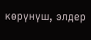көрүнүш, элдер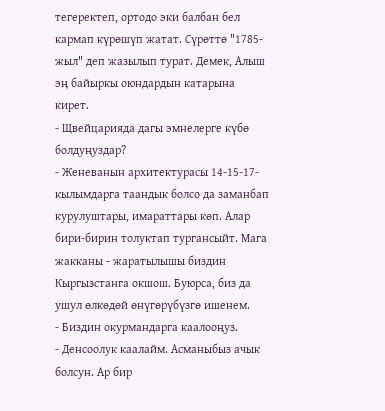тегеректеп, ортодо эки балбан бел кармап күрөшүп жатат. Сүрөттө "1785-жыл" деп жазылып турат. Демек, Алыш эң байыркы оюндардын катарына кирет.
- Щвейцарияда дагы эмнелерге күбө болдуңуздар?
- Женеванын архитектурасы 14-15-17-кылымдарга таандык болсо да заманбап курулуштары, имараттары көп. Алар бири-бирин толуктап тургансыйт. Мага жакканы - жаратылышы биздин Кыргызстанга окшош. Буюрса, биз да ушул өлкөдөй өнүгөрүбүзгө ишенем.
- Биздин окурмандарга каалооңуз.
- Денсоолук каалайм. Асманыбыз ачык болсун. Ар бир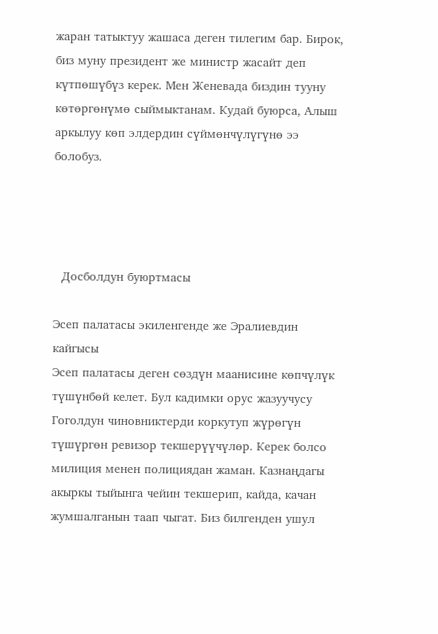жаран татыктуу жашаса деген тилегим бар. Бирок, биз муну президент же министр жасайт деп күтпөшүбүз керек. Мен Женевада биздин тууну көтөргөнүмө сыймыктанам. Кудай буюрса, Алыш аркылуу көп элдердин сүймөнчүлүгүнө ээ болобуз.




  Досболдун буюртмасы

Эсеп палатасы экиленгенде же Эралиевдин кайгысы
Эсеп палатасы деген сөздүн маанисине көпчүлүк түшүнбөй келет. Бул кадимки орус жазуучусу Гоголдун чиновниктерди коркутуп жүрөгүн түшүргөн ревизор текшерүүчүлөр. Керек болсо милиция менен полициядан жаман. Казнаңдагы акыркы тыйынга чейин текшерип, кайда, качан жумшалганын таап чыгат. Биз билгенден ушул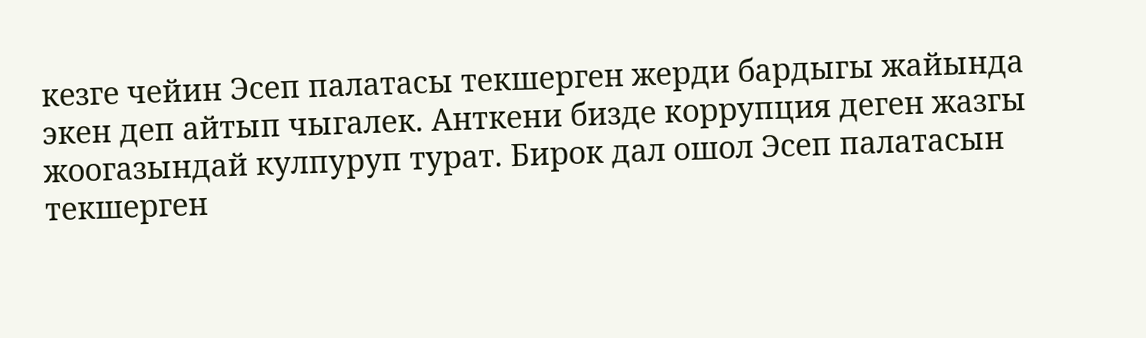кезге чейин Эсеп палатасы текшерген жерди бардыгы жайында экен деп айтып чыгалек. Анткени бизде коррупция деген жазгы жоогазындай кулпуруп турат. Бирок дал ошол Эсеп палатасын текшерген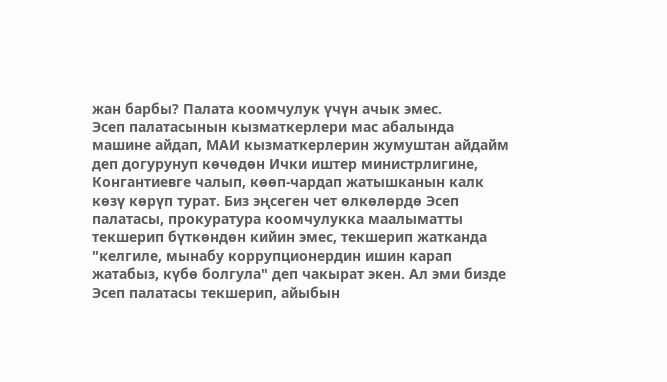жан барбы? Палата коомчулук үчүн ачык эмес.
Эсеп палатасынын кызматкерлери мас абалында машине айдап, МАИ кызматкерлерин жумуштан айдайм деп догурунуп көчөдөн Ички иштер министрлигине, Конгантиевге чалып, көөп-чардап жатышканын калк көзү көрүп турат. Биз эңсеген чет өлкөлөрдө Эсеп палатасы, прокуратура коомчулукка маалыматты текшерип бүткөндөн кийин эмес, текшерип жатканда "келгиле, мынабу коррупционердин ишин карап жатабыз, күбө болгула" деп чакырат экен. Ал эми бизде Эсеп палатасы текшерип, айыбын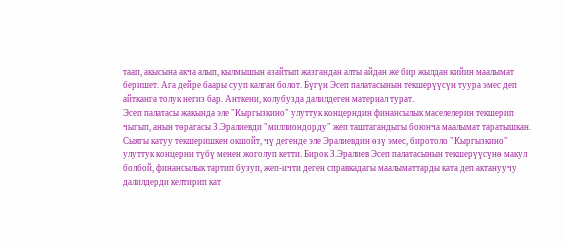таап, акысына акча алып, кылмышын азайтып жазгандан алты айдан же бир жылдан кийин маалымат беришет. Ага дейре баары сууп калган болот. Бүгүн Эсеп палатасынын текшерүүсүн туура эмес деп айтканга толук негиз бар. Анткени, колубузда далилдеген материал турат.
Эсеп палатасы жакында эле "Кыргызкино" улуттук концерндин финансылык маселелерин текшерип чыгып, анын төрагасы З.Эралиевди "миллиондорду" жеп таштагандыгы боюнча маалымат таратышкан. Сыягы катуу текшеришкен окшойт, чү дегенде эле Эралиевдин өзү эмес, биротоло "Кыргызкино" улуттук концерни түбү менен жоголуп кетти. Бирок З.Эралиев Эсеп палатасынын текшерүүсүнө макул болбой, финансылык тартип бузуп, жеп-ичти деген справкадагы маалыматтарды ката деп актануучу далилдерди келтирип кат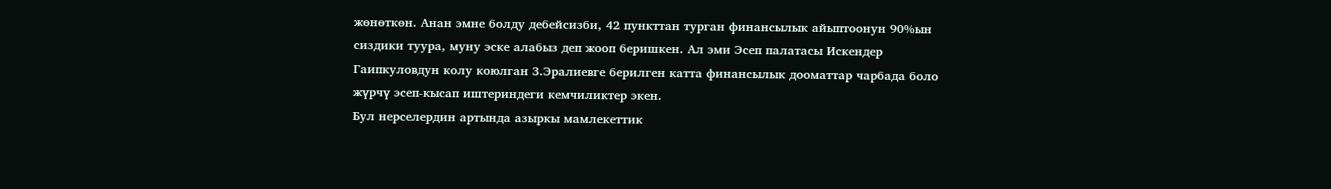жөнөткөн. Анан эмне болду дебейсизби, 42 пункттан турган финансылык айыптоонун 90%ын сиздики туура, муну эске алабыз деп жооп беришкен. Ал эми Эсеп палатасы Искендер Гаипкуловдун колу коюлган З.Эралиевге берилген катта финансылык дооматтар чарбада боло жүрчү эсеп-кысап иштериндеги кемчиликтер экен.
Бул нерселердин артында азыркы мамлекеттик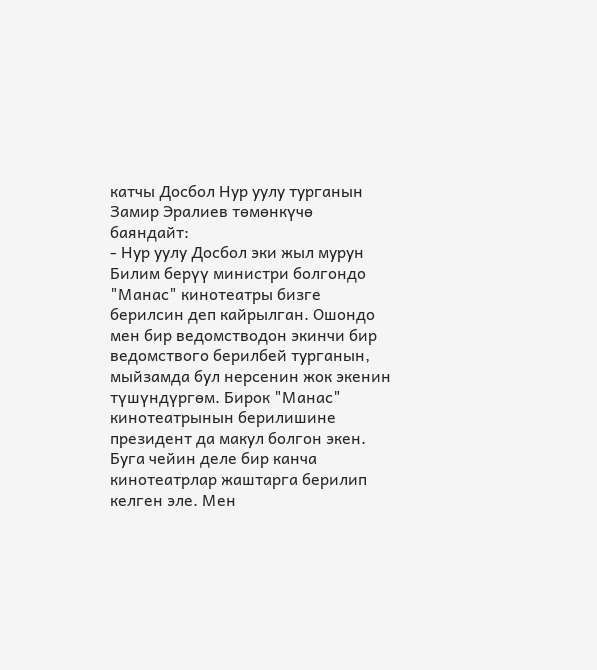катчы Досбол Нур уулу турганын Замир Эралиев төмөнкүчө баяндайт:
- Нур уулу Досбол эки жыл мурун Билим берүү министри болгондо "Манас" кинотеатры бизге берилсин деп кайрылган. Ошондо мен бир ведомстводон экинчи бир ведомствого берилбей турганын, мыйзамда бул нерсенин жок экенин түшүндүргөм. Бирок "Манас" кинотеатрынын берилишине президент да макул болгон экен. Буга чейин деле бир канча кинотеатрлар жаштарга берилип келген эле. Мен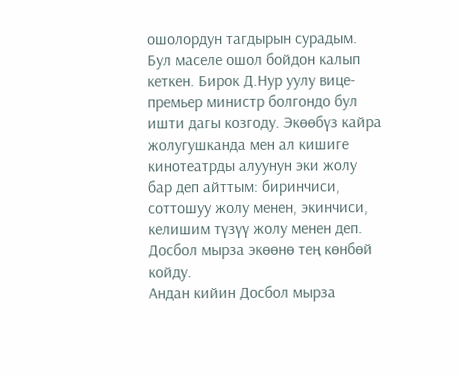ошолордун тагдырын сурадым. Бул маселе ошол бойдон калып кеткен. Бирок Д.Нур уулу вице-премьер министр болгондо бул ишти дагы козгоду. Экөөбүз кайра жолугушканда мен ал кишиге кинотеатрды алуунун эки жолу бар деп айттым: биринчиси, соттошуу жолу менен, экинчиси, келишим түзүү жолу менен деп. Досбол мырза экөөнө тең көнбөй койду.
Андан кийин Досбол мырза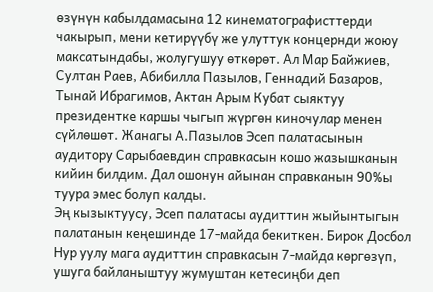өзүнүн кабылдамасына 12 кинематографисттерди чакырып, мени кетирүүбү же улуттук концернди жоюу максатындабы, жолугушуу өткөрөт. Ал Мар Байжиев, Султан Раев, Абибилла Пазылов, Геннадий Базаров, Тынай Ибрагимов, Актан Арым Кубат сыяктуу президентке каршы чыгып жүргөн киночулар менен сүйлөшөт. Жанагы А.Пазылов Эсеп палатасынын аудитору Сарыбаевдин справкасын кошо жазышканын кийин билдим. Дал ошонун айынан справканын 90%ы туура эмес болуп калды.
Эң кызыктуусу, Эсеп палатасы аудиттин жыйынтыгын палатанын кеңешинде 17-майда бекиткен. Бирок Досбол Нур уулу мага аудиттин справкасын 7-майда көргөзүп, ушуга байланыштуу жумуштан кетесиңби деп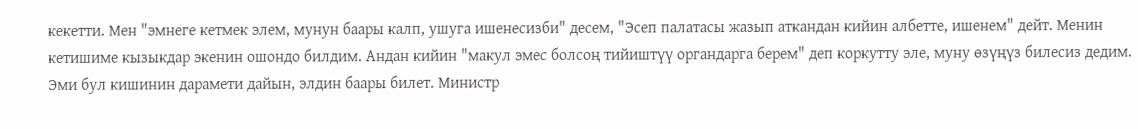кекетти. Мен "эмнеге кетмек элем, мунун баары калп, ушуга ишенесизби" десем, "Эсеп палатасы жазып аткандан кийин албетте, ишенем" дейт. Менин кетишиме кызыкдар экенин ошондо билдим. Андан кийин "макул эмес болсоң тийиштүү органдарга берем" деп коркутту эле, муну өзүңүз билесиз дедим.
Эми бул кишинин дарамети дайын, элдин баары билет. Министр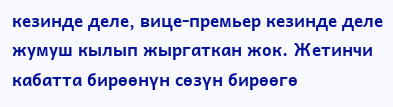кезинде деле, вице-премьер кезинде деле жумуш кылып жыргаткан жок. Жетинчи кабатта бирөөнүн сөзүн бирөөгө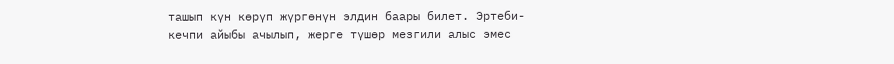ташып күн көрүп жүргөнүн элдин баары билет. Эртеби-кечпи айыбы ачылып, жерге түшөр мезгили алыс эмес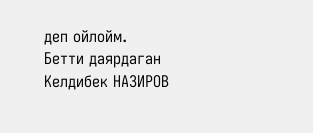деп ойлойм.
Бетти даярдаган
Келдибек НАЗИРОВ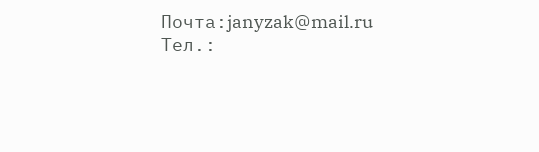Почта:janyzak@mail.ru
Тел.: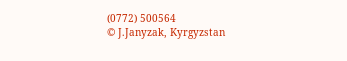(0772) 500564
© J.Janyzak, Kyrgyzstan